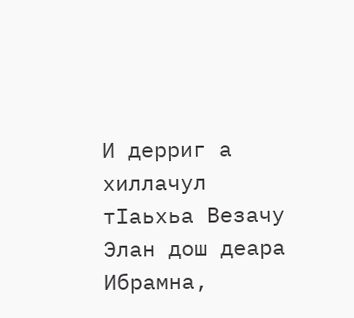И дерриг а хиллачул тІаьхьа Везачу Элан дош деара Ибрамна,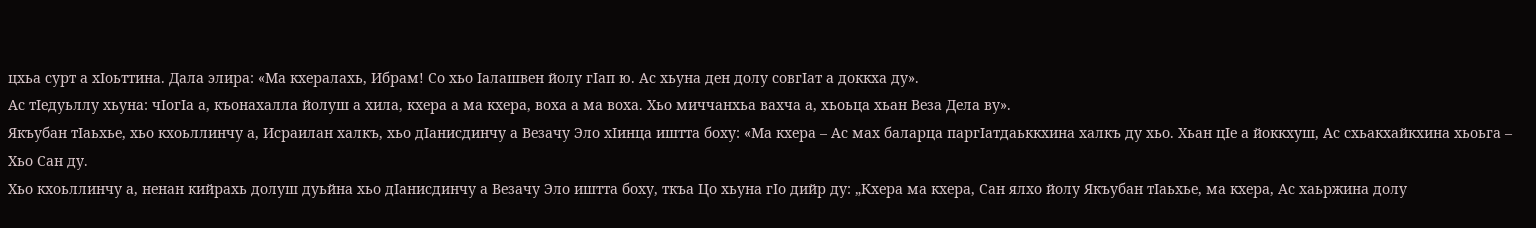цхьа сурт а хІоьттина. Дала элира: «Ма кхералахь, Ибрам! Со хьо Іалашвен йолу гІап ю. Ас хьуна ден долу совгІат а доккха ду».
Ас тІедуьллу хьуна: чІогІа а, къонахалла йолуш а хила, кхера а ма кхера, воха а ма воха. Хьо миччанхьа вахча а, хьоьца хьан Веза Дела ву».
Якъубан тІаьхье, хьо кхоьллинчу а, Исраилан халкъ, хьо дІанисдинчу а Везачу Эло хІинца иштта боху: «Ма кхера – Ас мах баларца паргІатдаьккхина халкъ ду хьо. Хьан цІе а йоккхуш, Ас схьакхайкхина хьоьга – Хьо Сан ду.
Хьо кхоьллинчу а, ненан кийрахь долуш дуьйна хьо дІанисдинчу а Везачу Эло иштта боху, ткъа Цо хьуна гІо дийр ду: „Кхера ма кхера, Сан ялхо йолу Якъубан тІаьхье, ма кхера, Ас хаьржина долу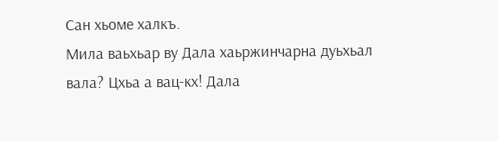Сан хьоме халкъ.
Мила ваьхьар ву Дала хаьржинчарна дуьхьал вала? Цхьа а вац-кх! Дала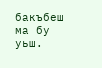бакъбеш ма бу уьш.